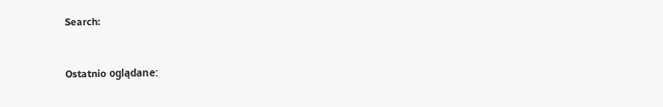Search:



Ostatnio oglądane: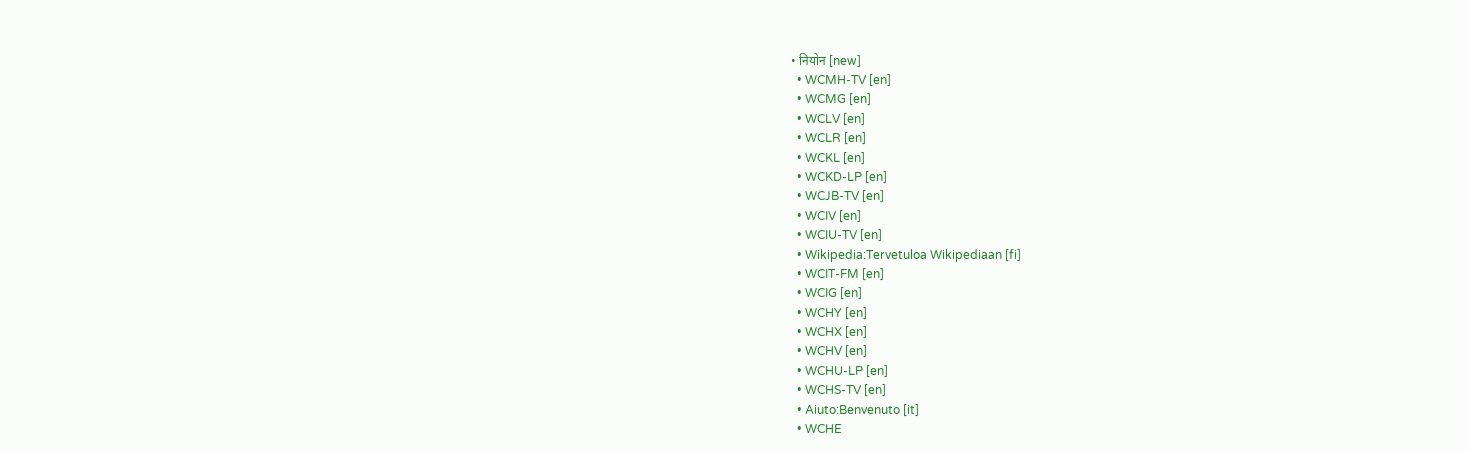• नियोन [new]
  • WCMH-TV [en]
  • WCMG [en]
  • WCLV [en]
  • WCLR [en]
  • WCKL [en]
  • WCKD-LP [en]
  • WCJB-TV [en]
  • WCIV [en]
  • WCIU-TV [en]
  • Wikipedia:Tervetuloa Wikipediaan [fi]
  • WCIT-FM [en]
  • WCIG [en]
  • WCHY [en]
  • WCHX [en]
  • WCHV [en]
  • WCHU-LP [en]
  • WCHS-TV [en]
  • Aiuto:Benvenuto [it]
  • WCHE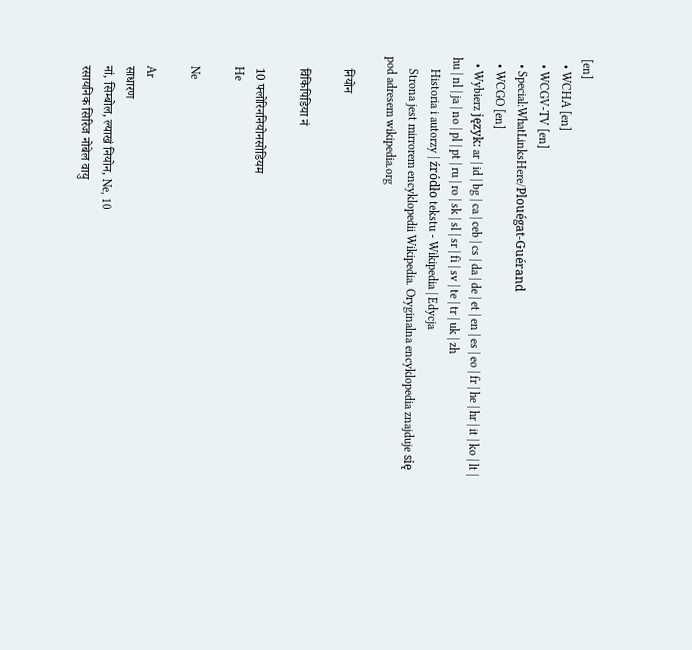[en]
  • WCHA [en]
  • WCGV-TV [en]
  • Special:WhatLinksHere/Plouégat-Guérand
  • WCGO [en]
  • Wybierz język: ar | id | bg | ca | ceb | cs | da | de | et | en | es | eo | fr | he | hr | it | ko | lt | hu | nl | ja | no | pl | pt | ru | ro | sk | sl | sr | fi | sv | te | tr | uk | zh
    Historia i autorzy | źródło tekstu - Wikipedia | Edycja
    Strona jest mirrorem encyklopedii Wikipedia. Oryginalna encyklopedia znajduje się pod adresem wikipedia.org

    नियोन

    विकिपिडिया नं

    10 फ्लोरिननियोनसोडियम
    He

    Ne

    Ar
    साधारण
    नां, सिम्बोल, ल्याखं नियोन, Ne, 10
    रसायनिक सिरिज नोबेल वायु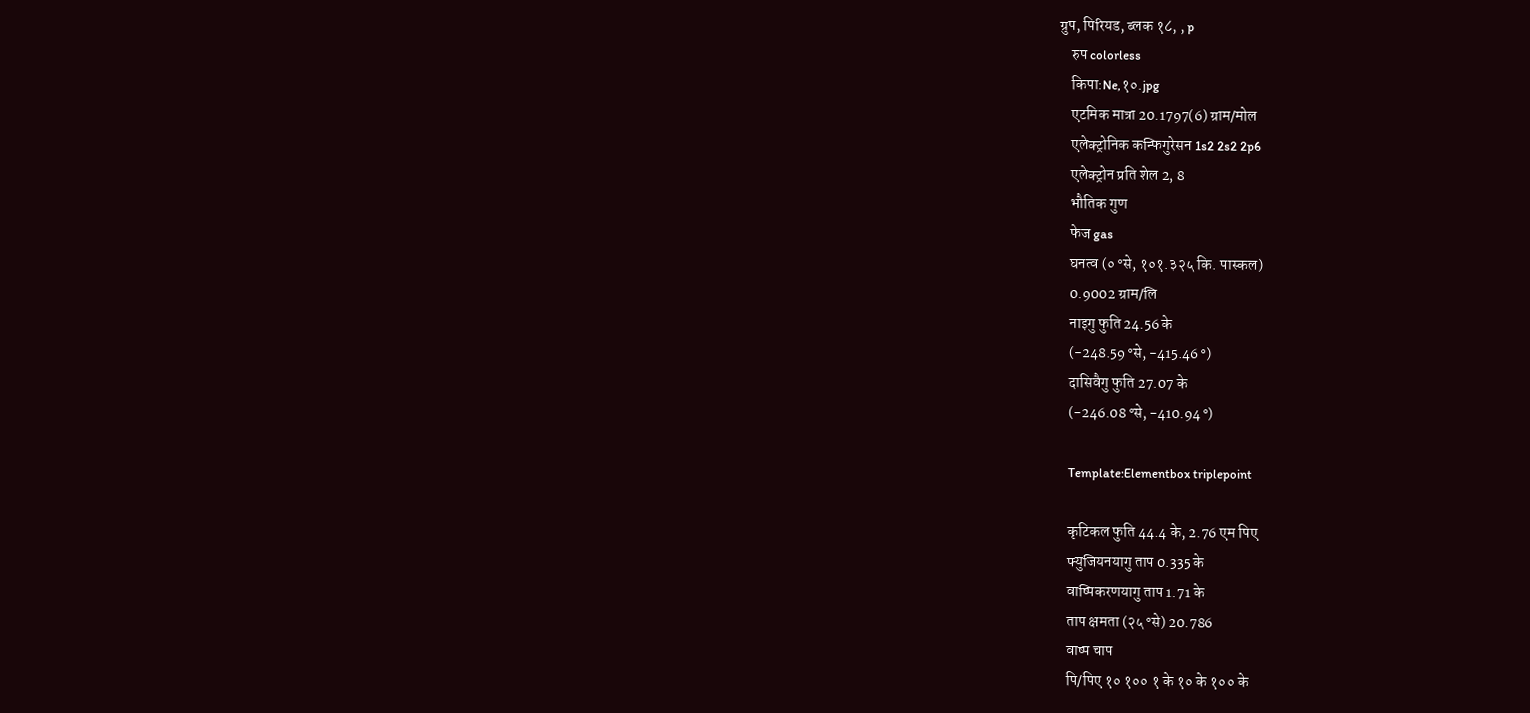ग्रुप, पिरियड, ब्लक १८, , p
    रुप colorless
    किपा:Ne,१०.jpg
    एटमिक मात्रा 20.1797(6) ग्राम/मोल
    एलेक्ट्रोनिक कन्फिगुरेसन 1s2 2s2 2p6
    एलेक्ट्रोन प्रति शेल 2, 8
    भौतिक गुण
    फेज gas
    घनत्व (० °से, १०१.३२५ कि. पास्कल)
    0.9002 ग्राम/लि
    नाइगु फुति 24.56 के
    (-248.59 °से, -415.46 °)
    दासिवैगु फुति 27.07 के
    (-246.08 °से, -410.94 °)

    Template:Elementbox triplepoint

    कृटिकल फुति 44.4 के, 2.76 एम पिए
    फ्युजियनयागु ताप 0.335 के
    वाष्पिकरणयागु ताप 1.71 के
    ताप क्षमता (२५ °से) 20.786
    वाष्प चाप
    पि/पिए १० १०० १ के १० के १०० के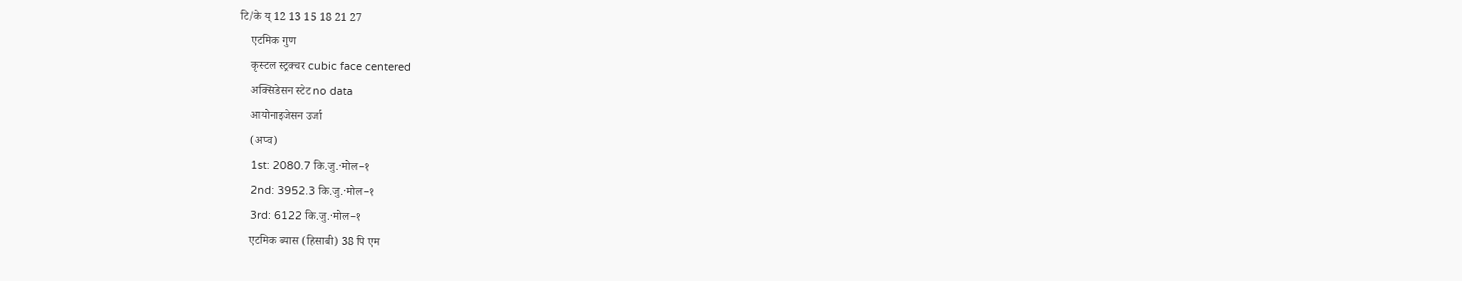टि/के य् 12 13 15 18 21 27
    एटमिक गुण
    कृस्टल स्ट्रक्चर cubic face centered
    अक्सिडेसन स्टेट no data
    आयोनाइजेसन उर्जा
    (अप्व)
    1st: 2080.7 कि.जु.·मोल−१
    2nd: 3952.3 कि.जु.·मोल−१
    3rd: 6122 कि.जु.·मोल−१
    एटमिक ब्यास (हिसाबी) 38 पि एम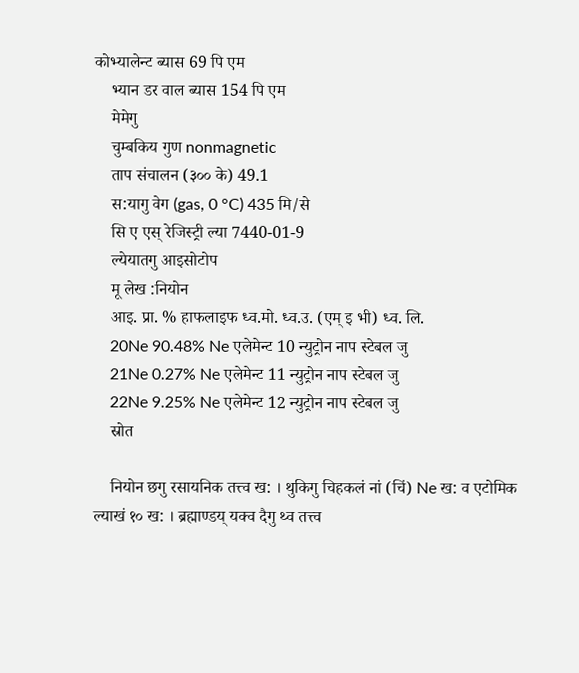कोभ्यालेन्ट ब्यास 69 पि एम
    भ्यान डर वाल ब्यास 154 पि एम
    मेमेगु
    चुम्बकिय गुण nonmagnetic
    ताप संचालन (३०० के) 49.1
    स:यागु वेग (gas, 0 °C) 435 मि/से
    सि ए एस् रेजिस्ट्री ल्या 7440-01-9
    ल्येयातगु आइसोटोप
    मू लेख :नियोन
    आइ. प्रा. % हाफलाइफ ध्व.मो. ध्व.उ. (एम् इ भी) ध्व. लि.
    20Ne 90.48% Ne एलेमेन्ट 10 न्युट्रोन नाप स्टेबल जु
    21Ne 0.27% Ne एलेमेन्ट 11 न्युट्रोन नाप स्टेबल जु
    22Ne 9.25% Ne एलेमेन्ट 12 न्युट्रोन नाप स्टेबल जु
    स्रोत

    नियोन छगु रसायनिक तत्त्व ख: । थुकिगु चिहकलं नां (चिं) Ne ख: व एटोमिक ल्याखं १० ख: । ब्रह्माण्डय् यक्व दैगु थ्व तत्त्व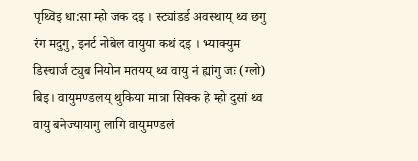पृथ्विइ धा:सा म्हो जक दइ । स्ट्यांडर्ड अवस्थाय् थ्व छगु रंग मदुगु, इनर्ट नोबेल वायुया कथं दइ । भ्याक्युम डिस्चार्ज ट्युब नियोन मतयय् थ्व वायु नं ह्यांगु जः (ग्लो) बिइ। वायुमण्डलय् थुकिया मात्रा सिक्क हे म्हो दुसां थ्व वायु बनेज्यायागु लागि वायुमण्डलं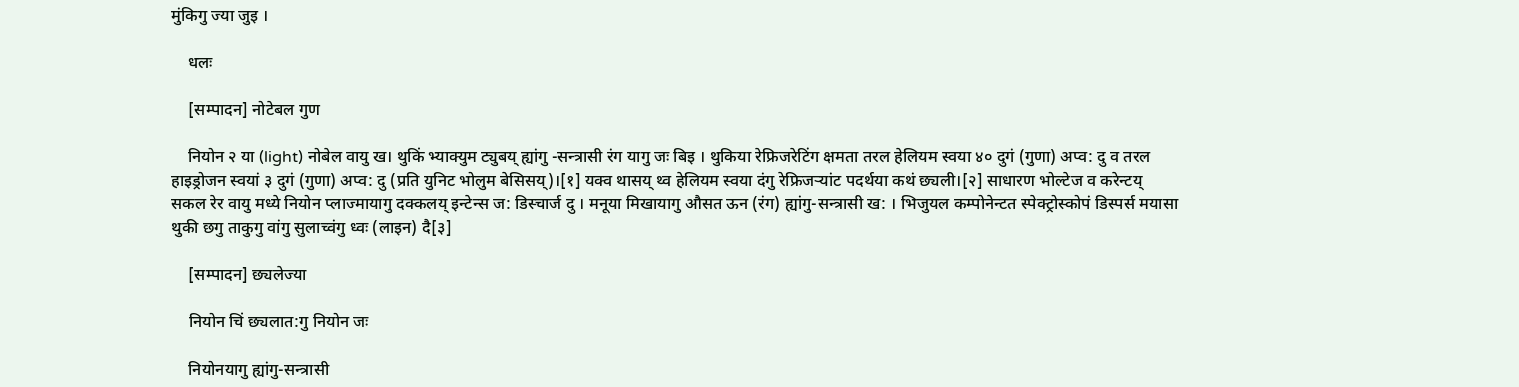मुंकिगु ज्या जुइ ।

    धलः

    [सम्पादन] नोटेबल गुण

    नियोन २ या (light) नोबेल वायु ख। थुकिं भ्याक्युम ट्युबय् ह्यांगु -सन्त्रासी रंग यागु जः बिइ । थुकिया रेफ्रिजरेटिंग क्षमता तरल हेलियम स्वया ४० दुगं (गुणा) अप्व: दु व तरल हाइड्रोजन स्वयां ३ दुगं (गुणा) अप्व: दु (प्रति युनिट भोलुम बेसिसय्)।[१] यक्व थासय् थ्व हेलियम स्वया दंगु रेफ्रिजर्‍यांट पदर्थया कथं छ्यली।[२] साधारण भोल्टेज व करेन्टय् सकल रेर वायु मध्ये नियोन प्लाज्मायागु दक्कलय् इन्टेन्स ज: डिस्चार्ज दु । मनूया मिखायागु औसत ऊन (रंग) ह्यांगु-सन्त्रासी ख: । भिजुयल कम्पोनेन्टत स्पेक्ट्रोस्कोपं डिस्पर्स मयासा थुकी छगु ताकुगु वांगु सुलाच्वंगु ध्वः (लाइन) दै[३]

    [सम्पादन] छ्यलेज्या

    नियोन चिं छ्यलात:गु नियोन जः

    नियोनयागु ह्यांगु-सन्त्रासी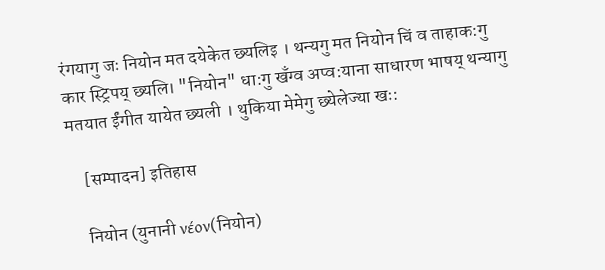रंगयागु जः नियोन मत दयेकेत छ्यलिइ । थन्यगु मत नियोन चिं व ताहाक:गु कार स्ट्रिपय् छ्यलि। "नियोन" धा:गु खँग्व अप्व:याना साधारण भाषय् थन्यागु मतयात ईंगीत यायेत छ्यली । थुकिया मेमेगु छ्येलेज्या खः:

    [सम्पादन] इतिहास

    नियोन (युनानी νέον(नियोन)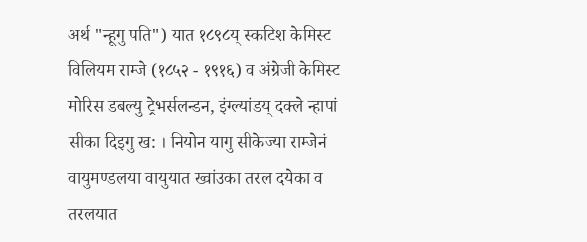अर्थ "न्हूगु पति") यात १८९८य् स्कटिश केमिस्ट विलियम राम्जे (१८५२ - १९१६) व अंग्रेजी केमिस्ट मोरिस डबल्यु ट्रेभर्सलन्डन, इंग्ल्यांडय् दक्ले न्हापां सीका दिइगु ख: । नियोन यागु सीकेज्या राम्जेनं वायुमण्डलया वायुयात ख्वांउका तरल दयेका व तरलयात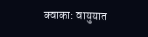क्वाका: वायुयात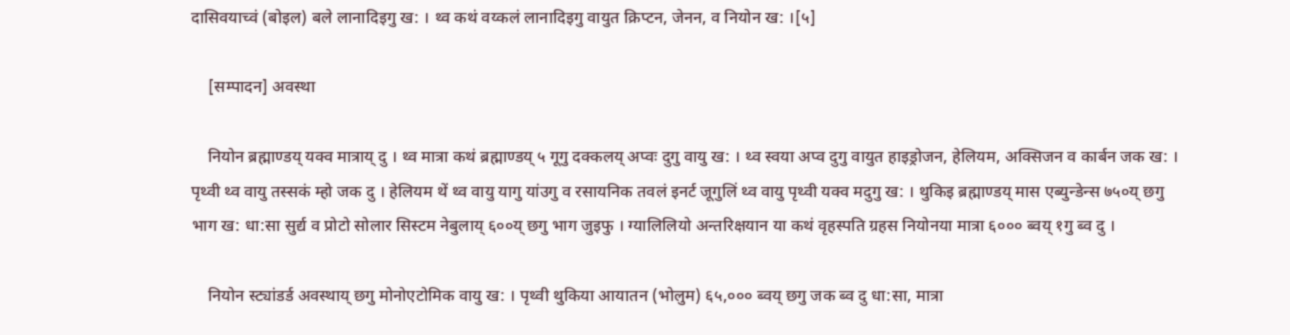दासिवयाच्वं (बोइल) बले लानादिइगु ख: । थ्व कथं वय्कलं लानादिइगु वायुत क्रिप्टन, जेनन, व नियोन ख: ।[५]

    [सम्पादन] अवस्था

    नियोन ब्रह्माण्डय् यक्व मात्राय् दु । थ्व मात्रा कथं ब्रह्माण्डय् ५ गूगु दक्कलय् अप्वः दुगु वायु ख: । थ्व स्वया अप्व दुगु वायुत हाइड्रोजन, हेलियम, अक्सिजन व कार्बन जक ख: । पृथ्वी थ्व वायु तस्सकं म्हो जक दु । हेलियम थें थ्व वायु यागु यांउगु व रसायनिक तवलं इनर्ट जूगुलिं थ्व वायु पृथ्वी यक्व मदुगु ख: । थुकिइ ब्रह्माण्डय् मास एब्युन्डेन्स ७५०य् छगु भाग ख: धा:सा सुर्द्य व प्रोटो सोलार सिस्टम नेबुलाय् ६००य् छगु भाग जुइफु । ग्यालिलियो अन्तरिक्षयान या कथं वृहस्पति ग्रहस नियोनया मात्रा ६००० ब्वय् १गु ब्व दु ।

    नियोन स्ट्यांडर्ड अवस्थाय् छगु मोनोएटोमिक वायु ख: । पृथ्वी थुकिया आयातन (भोलुम) ६५,००० ब्वय् छगु जक ब्व दु धा:सा, मात्रा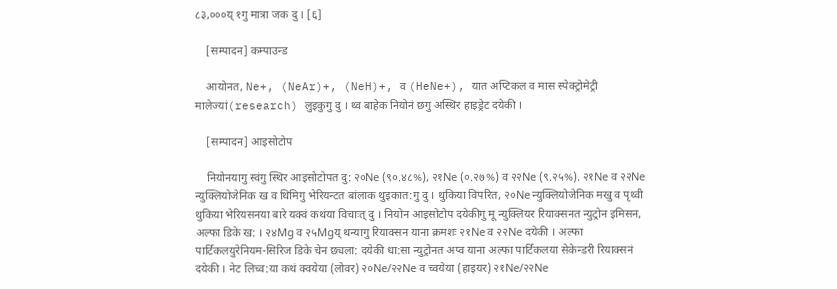८३,०००य् १गु मात्रा जक दु । [६]

    [सम्पादन] कम्पाउन्ड

    आयोनत, Ne+, (NeAr)+, (NeH)+, व (HeNe+), यात अप्टिकल व मास स्पेक्ट्रोमेट्री मालेज्यां(research) लुइकुगु दु । थ्व बाहेक नियोनं छगु अस्थिर हाइड्रेट दयेकी ।

    [सम्पादन] आइसोटोप

    नियोनयागु स्वंगु स्थिर आइसोटोपत दु: २०Ne (९०.४८%), २१Ne (०.२७%) व २२Ne (९.२५%). २१Ne व २२Ne न्युक्लियोजेनिक ख व थिमिगु भेरियन्टत बांलाक थुइकात:गु दु । थुकिया विपरित, २०Ne न्युक्लियोजेनिक मखु व पृथ्वी थुकिया भेरियसनया बारे यक्वं कथंया विचाःत् दु । नियोन आइसोटोप दयेकीगु मू न्युक्लियर रियाक्सनत न्युट्रोन इमिसन, अल्फा डिके ख: । २४Mg व २५Mgय् थन्यागु रियाक्सन याना क्रमशः २१Ne व २२Ne दयेकी । अल्फा पार्टिकलयुरेनियम-सिरिज डिके चेन छ्यला: दयेकी धा:सा न्युट्रोनत अप्व याना अल्फा पार्टिकलया सेकेन्डरी रियाक्सनं दयेकी । नेट लिच्व:या कथं क्वयेया (लोवर) २०Ne/२२Ne व च्वयेया (हाइयर) २१Ne/२२Ne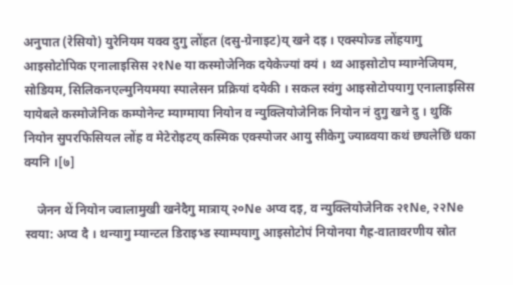अनुपात (रेसियो) युरेनियम यक्व दुगु लोंहत (दसु-ग्रेनाइट)य् खने दइ । एक्स्पोज्ड लोंहयागु आइसोटोपिक एनालाइसिस २१Ne या कस्मोजेनिक दयेकेज्यां क्यं । थ्व आइसोटोप म्याग्नेजियम, सोडियम, सिलिकनएल्मुनियमया स्पालेसन प्रक्रियां दयेकी । सकल स्वंगु आइसोटोपयागु एनालाइसिस यायेबले कस्मोजेनिक कम्पोनेन्ट म्याग्माया नियोन व न्युक्लियोजेनिक नियोन नं दुगु खने दु । थुकिं नियोन सुपरफिसियल लोंह व मेटेरोइटय् कस्मिक एक्स्पोजर आयु सीकेगु ज्याब्वया कथं छ्यलेछिं धका क्यनि ।[७]

    जेनन थें नियोन ज्वालामुखी खनेदैगु मात्राय् २०Ne अप्व दइ, व न्युक्लियोजेनिक २१Ne, २२Ne स्वया: अप्व दै । थन्यागु म्यान्टल डिराइभ्ड स्याम्पयागु आइसोटोपं नियोनया गैह्र-वातावरणीय स्रोत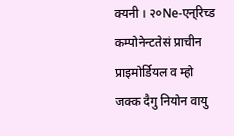क्यनी । २०Ne-एन्‌रिच्ड कम्पोनेन्टतेसं प्राचीन प्राइमोर्डियल व म्हो जक्क दैगु नियोन वायु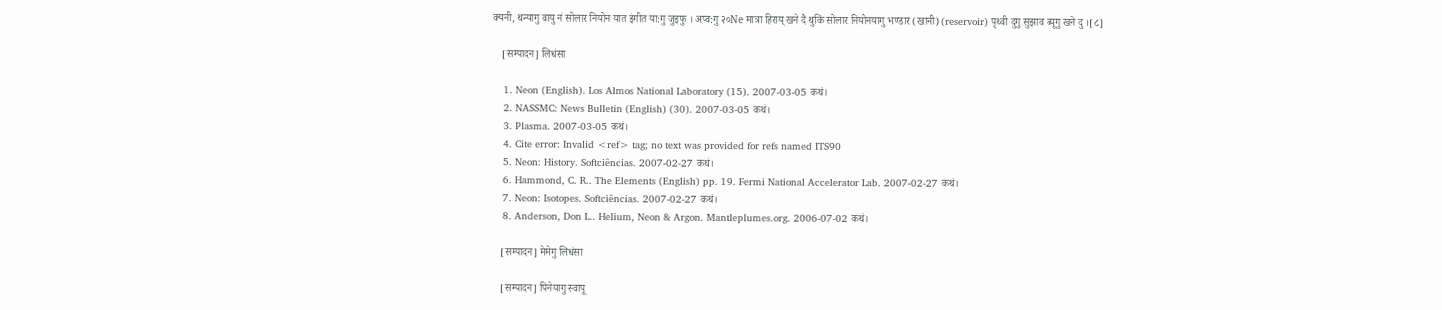क्यनी, थन्यागु वायु नं सोलार नियोन यात इंगीत या:गु जुइफु । अप्व:गु २०Ne मात्रा हिराय् खने दै थुकिं सोलार नियोनयागु भण्डार (खानी) (reservoir) पृथ्वी दुगु सुझाव ब्यूगु खने दु ।[८]

    [सम्पादन] लिधंसा

    1. Neon (English). Los Almos National Laboratory (15). 2007-03-05 कथं।
    2. NASSMC: News Bulletin (English) (30). 2007-03-05 कथं।
    3. Plasma. 2007-03-05 कथं।
    4. Cite error: Invalid <ref> tag; no text was provided for refs named ITS90
    5. Neon: History. Softciências. 2007-02-27 कथं।
    6. Hammond, C. R.. The Elements (English) pp. 19. Fermi National Accelerator Lab. 2007-02-27 कथं।
    7. Neon: Isotopes. Softciências. 2007-02-27 कथं।
    8. Anderson, Don L.. Helium, Neon & Argon. Mantleplumes.org. 2006-07-02 कथं।

    [सम्पादन] मेमेगु लिधंसा

    [सम्पादन] पिनेयागु स्वापू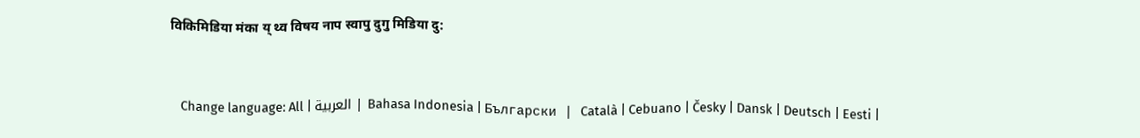विकिमिडिया मंका य् थ्व विषय नाप स्वापु दुगु मिडिया दु:


    Change language: All | العربية | Bahasa Indonesia | Български | Català | Cebuano | Česky | Dansk | Deutsch | Eesti |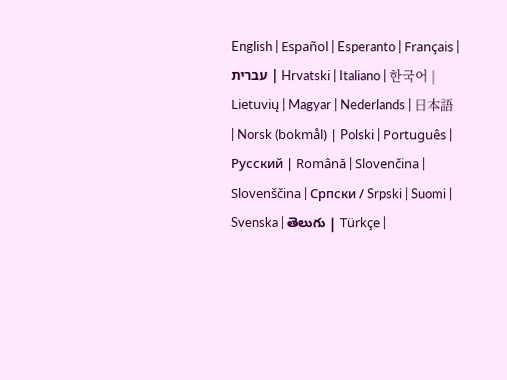English | Español | Esperanto | Français | עברית | Hrvatski | Italiano | 한국어 | Lietuvių | Magyar | Nederlands | 日本語 | Norsk (bokmål) | Polski | Português | Русский | Română | Slovenčina | Slovenščina | Српски / Srpski | Suomi | Svenska | తెలుగు | Türkçe |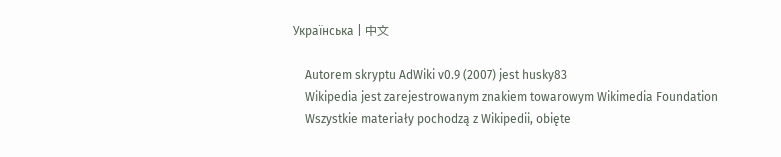Українська | 中文

    Autorem skryptu AdWiki v0.9 (2007) jest husky83
    Wikipedia jest zarejestrowanym znakiem towarowym Wikimedia Foundation
    Wszystkie materiały pochodzą z Wikipedii, obięte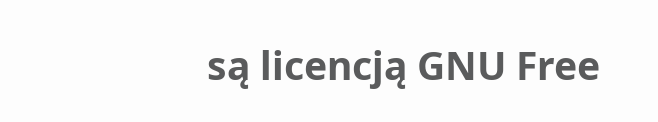są licencją GNU Free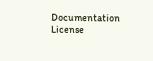Documentation License